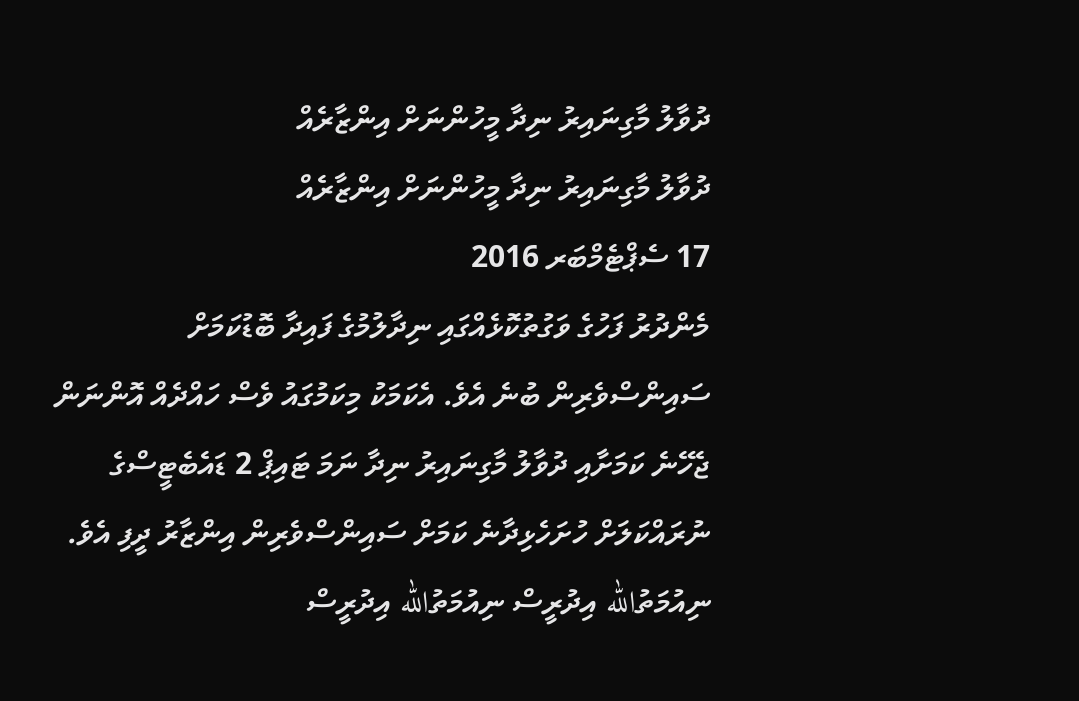ދުވާލު މާގިނައިރު ނިދާ މީހުންނަށް އިންޒާރެއް
ދުވާލު މާގިނައިރު ނިދާ މީހުންނަށް އިންޒާރެއް
17 ސެޕްޓެމްބަރ 2016
މެންދުރު ފަހުގެ ވަގުތުކޮޅެއްގައި ނިދާލުމުގެ ފައިދާ ބޮޑުކަމަށް ސައިންސްވެރިން ބުނެ އެވެ. އެކަމަކު މިކަމުގައު ވެސް ހައްދެއް އޮންނަން ޖެހޭނެ ކަމަށާއި ދުވާލު މާގިނައިރު ނިދާ ނަމަ ޓައިޕް 2 ޑައެބެޓީސްގެ ނުރައްކަލަށް ހުށަހެޅިދާނެ ކަމަށް ސައިންސްވެރިން އިންޒާރު ދީފި އެވެ.
ނިއުމަތުالله އިދުރީސް ނިއުމަތުالله އިދުރީސް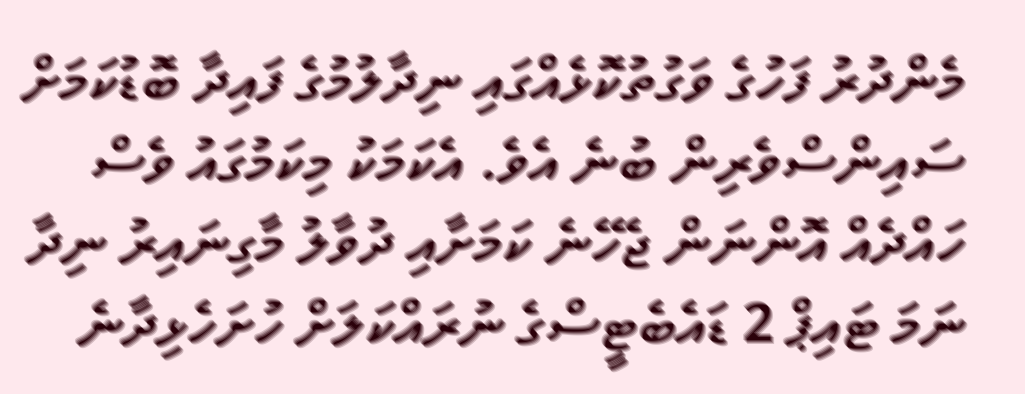މެންދުރު ފަހުގެ ވަގުތުކޮޅެއްގައި ނިދާލުމުގެ ފައިދާ ބޮޑުކަމަށް ސައިންސްވެރިން ބުނެ އެވެ. އެކަމަކު މިކަމުގައު ވެސް ހައްދެއް އޮންނަން ޖެހޭނެ ކަމަށާއި ދުވާލު މާގިނައިރު ނިދާ ނަމަ ޓައިޕް 2 ޑައެބެޓީސްގެ ނުރައްކަލަށް ހުށަހެޅިދާނެ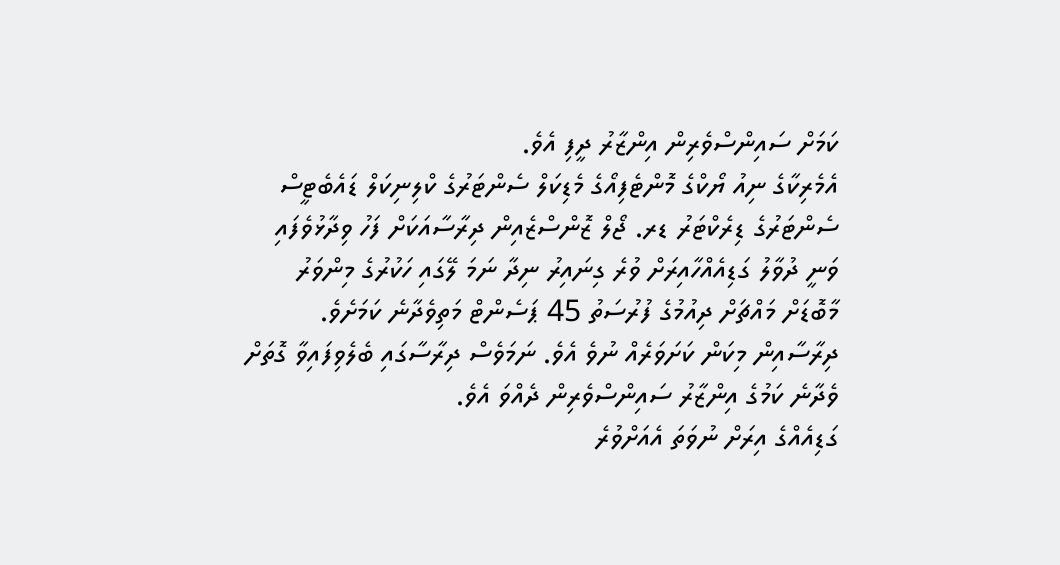ކަމަށް ސައިންސްވެރިން އިންޒާރު ދީފި އެވެ.
އެމެރިކާގެ ނިއު ޔޯކްގެ މޮންޓެފިއޯގެ މެޑިކަލް ސެންޓަރުގެ ކްލިނިކަލް ޑައެބެޓީސް ސެންޓަރުގެ ޑިރެކްޓަރު ޑރ. ޖޯލް ޒޮންސްޒެއިން ދިރާސާއަކަށް ފަހު ވިދާޅުވެފައި ވަނީ ދުވާލު ގަޑިއެއްހާއިރަށް ވުރެ ގިނައިރު ނިދާ ނަމަ ލޭގައި ހަކުރުގެ މިންވަރު މާބޮޑަށް މައްޗަށް ދިއުމުގެ ފުރުސަތު 45 ޕަސެންޓް މަތިވެދާނެ ކަމަށެވެ.
ދިރާސާއިން މިކަން ކަށަވަރެއް ނުވެ އެވެ. ނަމަވެސް ދިރާސާގައި ބެލެވިފައިވާ ގޮތަށް ވެދާނެ ކަމުގެ އިންޒާރު ސައިންސްވެރިން ދެއްވަ އެވެ.
ގަޑިއެއްގެ އިރަށް ނުވަތަ އެއަށްވުރެ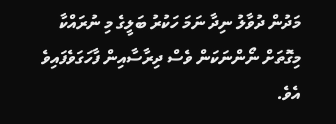މަދުން ދުވާލު ނިދާ ނަމަ ހަކުރު ބަލީގެ މި ނުރައްކާ މިގޮތަށް ނޯންނަކަން ވެސް ދިރާސާއިން ފާހަގަވެފައިވެ އެވެ.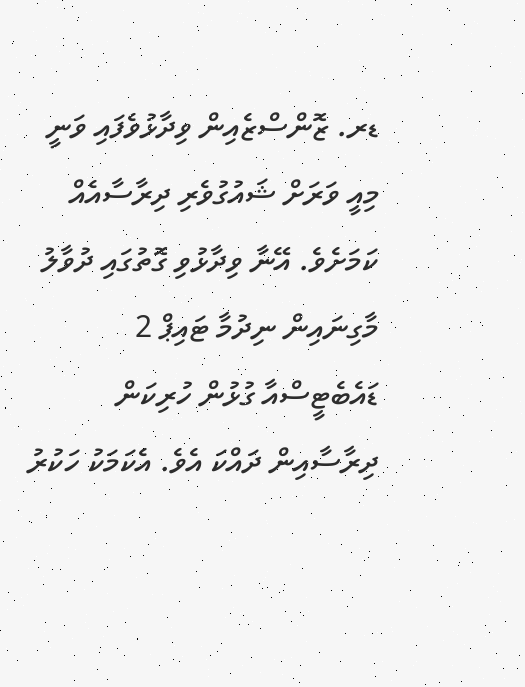ޑރ. ޒޮންސްޒެއިން ވިދާޅުވެފައި ވަނީ މިއީ ވަރަށް ޝައުގުވެރި ދިރާސާއެއް ކަމަށެވެ. އޭނާ ވިދާޅުވި ގޮތުގައި ދުވާލު މާގިނައިން ނިދުމާ ޓައިޕް 2 ޑައެބެޓީސްއާ ގުޅުން ހުރިކަން ދިރާސާއިން ދައްކަ އެވެ. އެކަމަކު ހަކުރު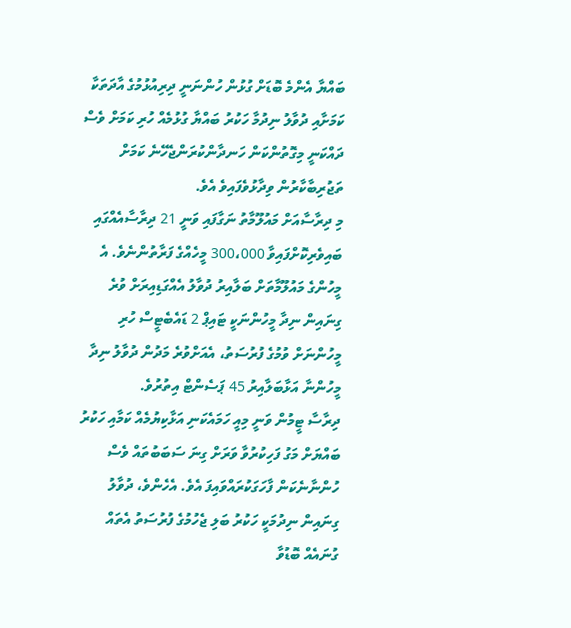ބައްޔާ އެންމެ ބޮޑަށް ގުޅުން ހުންނަނީ ދިރިއުޅުމުގެ އާދަތަކާ ކަމަށާއި ދުވާލު ނިދުމާ ހަކުރު ބައްޔާ ގުޅުމެއް ހުރި ކަމަށް ވެސް ދައްކަނީ މިގޮތުންކަން ހަނދާންކުރަންޖެހޭނެ ކަމަށް ތަޖުރިބާކާރުން ވިދާޅުވެފައިވެ އެވެ.
މި ދިރާސާއަށް މައުލޫމާތު ނަގާފައި ވަނީ 21 ދިރާސާއެއްގައި ބައިވެރިކޮށްފައިވާ 300،000 މީހެއްގެ ފަރާތުންނެވެ. އެ މީހުންގެ މައުލޫމާތަށް ބަލާއިރު ދުވާލު އެއްގަޑިއިރަށް ވުރެ ގިނައިން ނިދާ މީހުންނަކީ ޓައިޕް 2 ޑައެބެޓީސް ހުރި މީހުންނަށް ވުމުގެ ފުރުސަތު، އެއަށްވުރެ މަދުން ދުވާލު ނިދާ މީހުންނާ އަޅާބަލާއިރު 45 ޕަސެންޓް އިތުރުވެ.
ދިރާސާ ޓީމުން ވަނީ މިއީ ހަމައެކަނި އަޅާކިޔުމެއް ކަމާއި ހަކުރު ބައްޔަށް މަގު ފަހިކުރުވާ ވަރަށް ގިނަ ސަބަބުތައް ވެސް ހުންނާނެކަން ފާހަގަކުރައްވައިފަ އެވެ. އެހެންވެ، ދުވާލު ގިނައިން ނިދުމަކީ ހަކުރު ބަލި ޖެހުމުގެ ފުރުސަތު އެތައް ގުނައެއް ބޮޑުވާ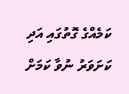ކަމެއްގެ ގޮތުގައި އަދި ކަށަވަރު ނުވާ ކަމަށް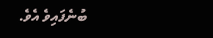ބުނެފައިވެ އެވެ.